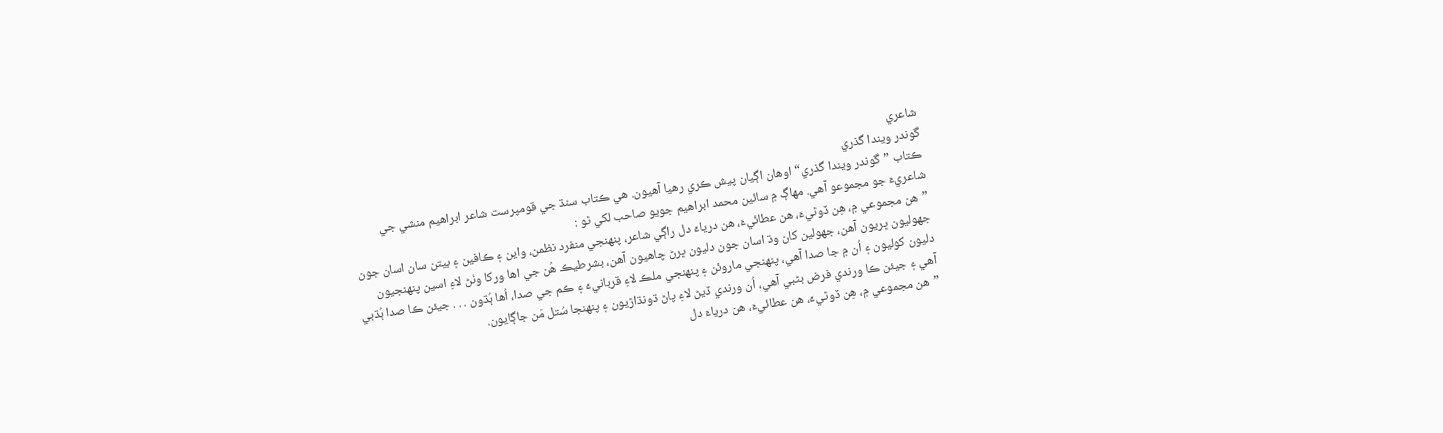شاعري
گوندر ويندا گذري
ڪتاب ”گوندر ويندا گذري“ اوهان اڳيان پيش ڪري رهيا آهيون. هي ڪتاب سنڌ جي قومپرست شاعر ابراهيم منشي جي شاعريءَ جو مجموعو آهي. مهاڳ ۾ سائين محمد ابراهيم جويو صاحب لکي ٿو :
”ھن مجموعي ۾، ھِن ڏوٿيءَ، ھن عطائيءَ، ھن درياءَ دل راڳي شاعر، پنھنجي منفرد نظمن، واين ۽ ڪافين ۽ بيتن سان اسان جون جھوليون ڀريون آھن، جھولين کان وڌ اسان جون دليون ڀرڻ چاھيون آھن، بشرطيڪ ھُن جي اھا ورکا وٺڻ لاءِ اسين پنھنجيون دليون کوليون ۽ اُن ۾ جا صدا آھي، پنھنجي ماروئن ۽ پنھنجي ملڪ لاءِ قربانيءَ ۽ ڪم جي صدا، اُھا ٻُڌون . . . جيئن ڪا صدا ٻُڌبي آھي ۽ جيئن ڪا ورندي فرض بڻبي آھي، اُن ورندي ڏيڻ لاءِ پاڻ ڌونڌاڙيون ۽ پنھنجا سُتل مَن جاڳايون.
”ھن مجموعي ۾، ھِن ڏوٿيءَ، ھن عطائيءَ، ھن درياءَ دل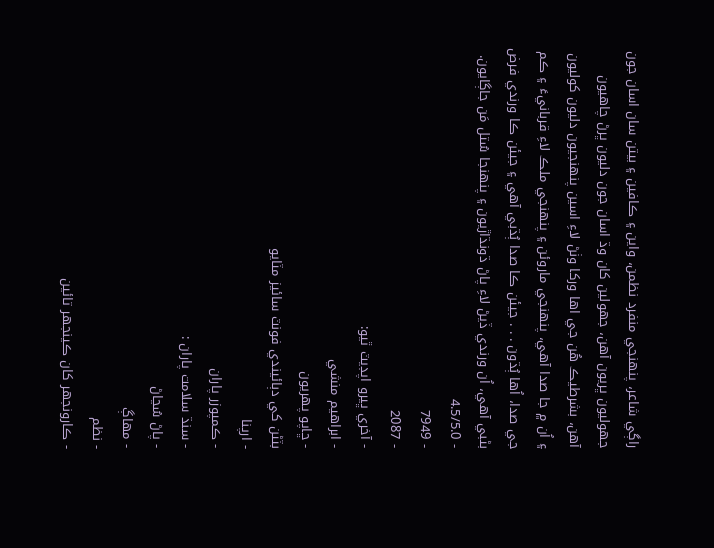راڳي شاعر، پنھنجي منفرد نظمن، واين ۽ ڪافين ۽ بيتن سان اسان جون جھوليون ڀريون آھن، جھولين کان وڌ اسان جون دليون ڀرڻ چاھيون آھن، بشرطيڪ ھُن جي اھا ورکا وٺڻ لاءِ اسين پنھنجيون دليون کوليون ۽ اُن ۾ جا صدا آھي، پنھنجي ماروئن ۽ پنھنجي ملڪ لاءِ قربانيءَ ۽ ڪم جي صدا، اُھا ٻُڌون . . . جيئن ڪا صدا ٻُڌبي آھي ۽ جيئن ڪا ورندي فرض بڻبي آھي، اُن ورندي ڏيڻ لاءِ پاڻ ڌونڌاڙيون ۽ پنھنجا سُتل مَن جاڳايون.
- 4.5/5.0
- 7949
- 2087
- آخري ڀيرو اپڊيٽ ٿيو:
- ابراهيم منشي
- ڇاپو پھريون
بٽڻن کي دٻائيندي فونٽ سائيز مٽايو
- ارپنا
- ڪمپوزر پاران
- سنڌ سلامت پاران :
- پاڻ سُڃاڻ
- مھاڳ
- نظم
- ڪارونجھر کان ڪينجھر تائين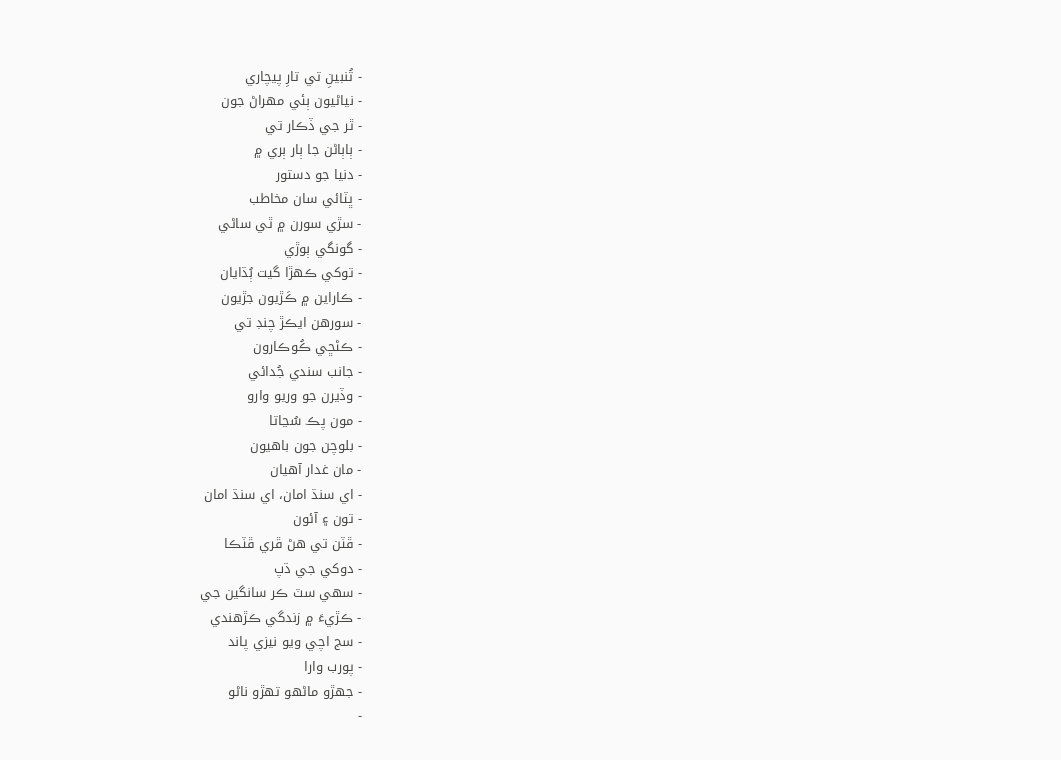- تُنبينِ تي تارِ پيچاري
- نياڻيون ٻئي مھراڻ جون
- ٿر جي ڏڪار تي
- ٻاٻاڻن جا ٻار ٻري ۾
- دنيا جو دستور
- ڀٽائي سان مخاطب
- سڙي سورن ۾ ٿي ساڻي
- گونگي ٻوڙي
- توکي ڪھڙا گيت ٻُڌايان
- ڪاراين ۾ ڪَڙيون جڙيون
- سورھن ايڪڙ چنڊ تي
- ڪڻڇي ڪُوڪارون
- جانب سندي جُدائي
- وڏيرن جو وريو وارو
- مون پڪ سُڃاتا
- بلوچن جون باھيون
- مان غدار آھيان
- اي سنڌ امان، اي سنڌ امان
- تون ۽ آئون
- ڦٽن تي ھڻ ڦري ڦٽڪا
- دوکي جي ڌپ
- سھي سٽ ڪر سانگين جي
- ڪڙيءَ ۾ زندگي ڪڙھندي
- سج اچي ويو نيزي پاند
- پورب وارا
- جھڙو ماڻھو تھڙو ناڻو
-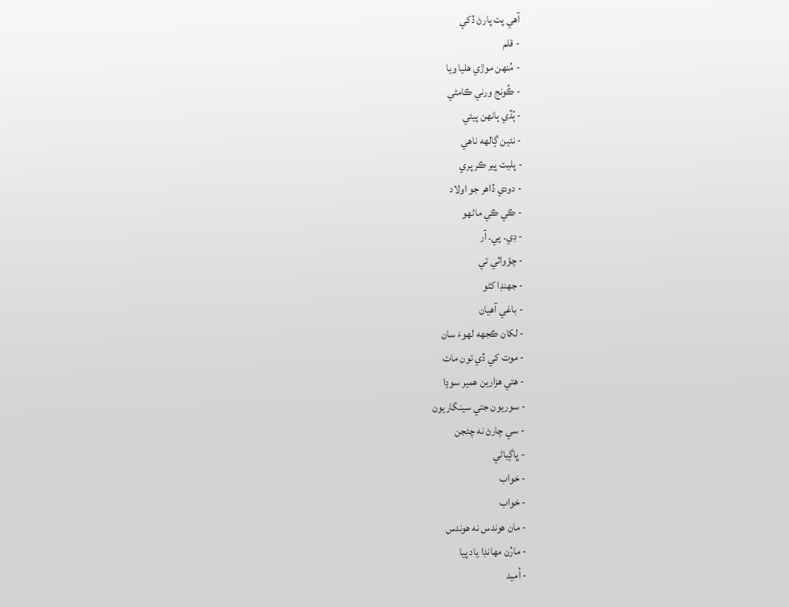آھي پت پارڻ ڏکي
- قلم
- مُنھن موڙي ھليا ويا
- ڪُونج ورني ڪامڻي
- ٻُڏي ٻانھن پيئي
- نئين ڳالھه ناھي
- پليت پير ڪر پري
- دودي ڏاھر جو اولاد
- ڪي ڪي ماڻھو
- ڊي. پي. آر
- چؤواٽي تي
- جھنڊا کڻو
- باغي آھيان
- لکان ڪجھه لھوءَ سان
- موت کي ڏي تون مات
- ھتي ھزارين ھمير سوڍا
- سوريون جتي سينگاريون
- سي چارڻ نه چئجن
- ڀاڳياڻي
- خواب
- خواب
- مان ھوندس نه ھوندس
- مارُن مھانڊا ياد پيا
- اُميد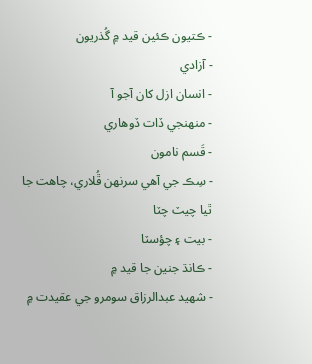- ڪتيون ڪئين قيد ۾ گُذريون
- آزادي
- انسان ازل کان آجو آ
- منھنجي ڏات ڏوھاري
- قَسم نامون
- سِڪ جي آھي سرنھن ڦُلاري، چاھت جا ٿيا چيٽ چٽا
- بيت ۽ چؤسٽا
- ڪانڌ جنين جا قيد ۾
- شھيد عبدالرزاق سومرو جي عقيدت ۾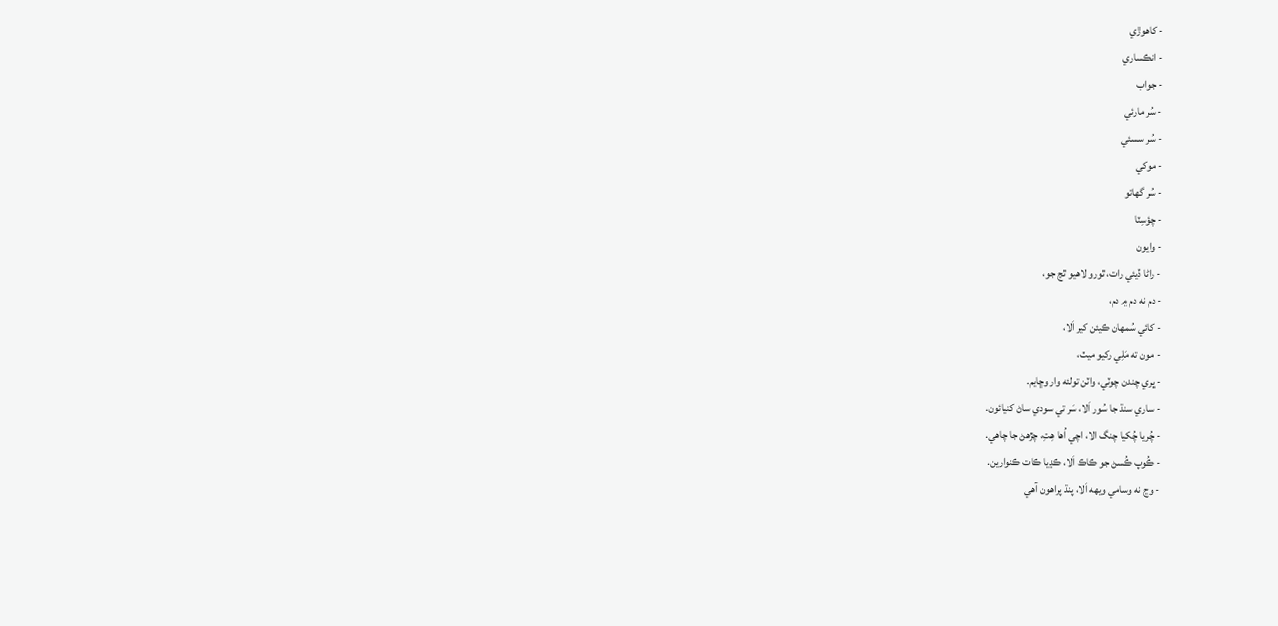- کاھوڙي
- انڪساري
- جواب
- سُر مارئي
- سُر سسئي
- موکي
- سُر گھاتو
- چؤسِٽا
- وايون
- راڻا ڏيئي رات، ٿورو لاھيو ٿڃ جو،
- دم نه دم ۾ دم،
- کائي سُمھان ڪيئن کير اَلا،
- مون ته مَلِي رکيو ميٽ،
- ڀري چندن چوٽي، واٽن تولئه وار وڇايم.
- ساري سنڌ جا سُور اَلا، سَر تي سودي ساڻ کنيائون.
- چُريا چُکيا چنگ الا، اچي اُھا ھِتِ، چڙھڻ جا چاھي.
- ڪُوپ ڪُسڻ جو ڪاڪ اَلا، ڪڍيا ڪات ڪنوارين.
- وڃ نه وسامي ويھه اَلا، پنڌ پراھون آھي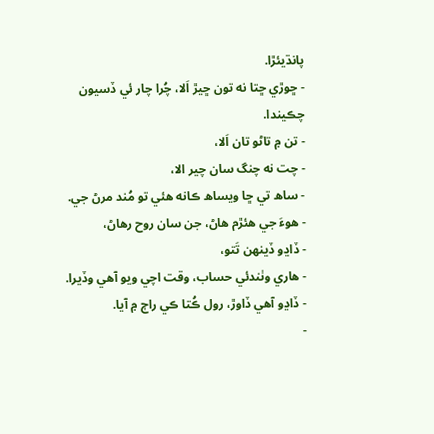پانڌيئڙا.
- ڇوڙي ڇتا نه تون ڇيڙ اَلا، چُرا چار ئي ڏسيون چڪيندا.
- تن ۾ تاڻو تان اَلا،
- چت نه چنگ سان چير الا،
- ساھ تي ڇا ويساھ ڪانه ھئي تو مُند مرڻ جي.
- ھوءَ جي ھئڙم ھاڻ، جن سان روح رھاڻ،
- ڏاڍو ڏينھن تَتو،
- ھاري وٺندئي حساب، وقت اچي ويو آھي وڏيرا.
- ڏاڍو آھي ڏاوڙ، رول ڪُتا ڪي راڄ ۾ آيا.
-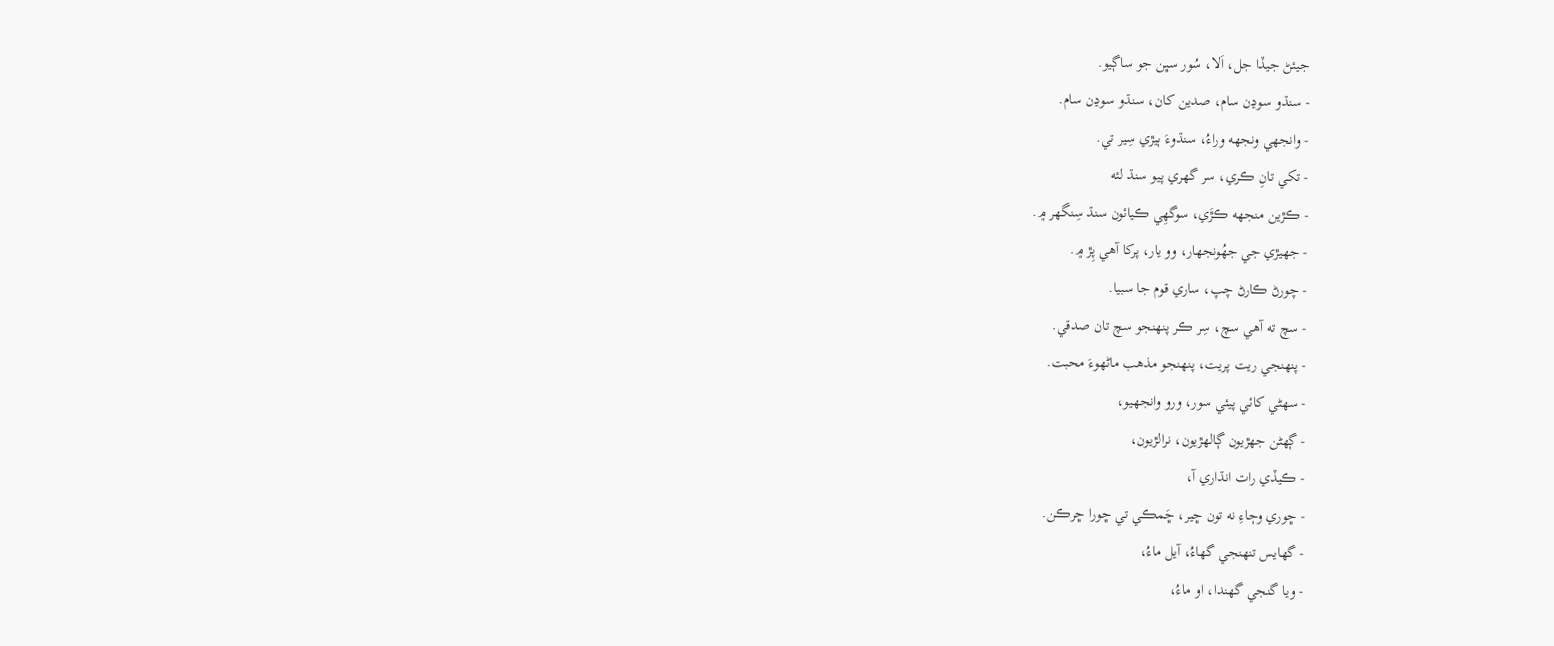جيئڻ جيڏا جل، اَلا، سُور سڀن جو ساڳيو.
- سنڌو سوڍن سام، صدين کان، سنڌو سوڍن سام.
- وانجھي ونجھه وراءُ، سنڌوءَ ٻيڙي سِير تي.
- تکي تانِ ڪري، سر گھري پيو سنڌ لئه
- ڪڙين منجھه ڪڙَي، سوگھِي ڪيائون سنڌ سِنگھر ۾.
- جھيڙي جي جھُونجھار، وو يار، پرکا آھي پِڙ ۾.
- چورڻ ڪارڻ چپ، ساري قوم جا سبيا.
- سچ ته آھي سچ، سِر ڪر پنھنجو سچ تان صدقي.
- پنھنجي ريت پريت، پنھنجو مذھب ماڻھوءَ محبت.
- سھڻي کائي پيئي سور، ورو وانجھيو،
- ڳھڻن جھڙيون ڳالھڙيون، نرالڙيون،
- ڪيڏي رات انڌاري آ،
- ڇوري وڄاءِ نه تون ڇير، ڇَمڪي تي ڇورا ڇرڪن.
- گھايس تنھنجي گھاءُ، آيل ماءُ،
- ويا گنجي گھندا، او ماءُ،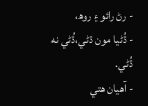- رڻ رائو ۽ روھ،
- ڌُڻيا مون ڌڻي،ڌُڻي نه ڌُڻي.
- آھيان ھتي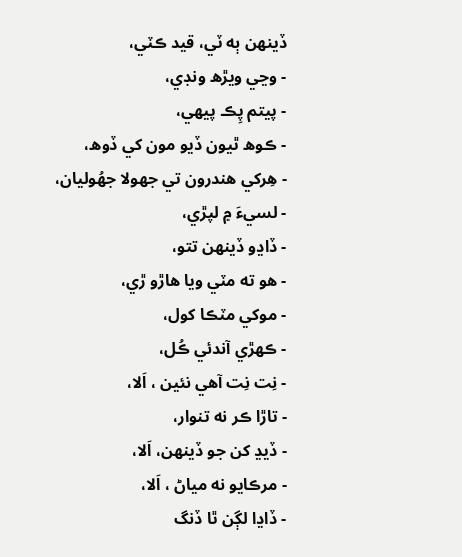ڏينھن ٻه ٽي، قيد ڪٽي،
- وڃي ويڙھ ونڊي،
- پيتم پِڪ پيھي،
- ڪوھ ٿيون ڏيو مون کي ڏوھ،
- ھِرکي ھندرون تي جھولا جھُوليان،
- لسيءَ ۾ لپڙي،
- ڏاڍو ڏينھن تتو،
- ھو ته مٽي ويا ھاڙو ڙي،
- موکي مٽڪا کول،
- ڪھڙي آندئي ڪُل،
- نِت نِت آھي نئين ، اَلا،
- تاڙا ڪر نه تنوار،
- ڏيڍ کن جو ڏينھن، اَلا،
- مرڪايو نه مياڻ ، اَلا،
- ڏاڍا لڳن ٿا ڏنگ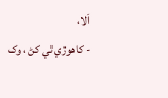اَلا،
- کاھوڙي ٿي کڻ ، وک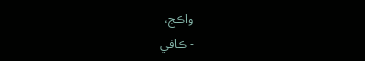واڪج،
- ڪافي